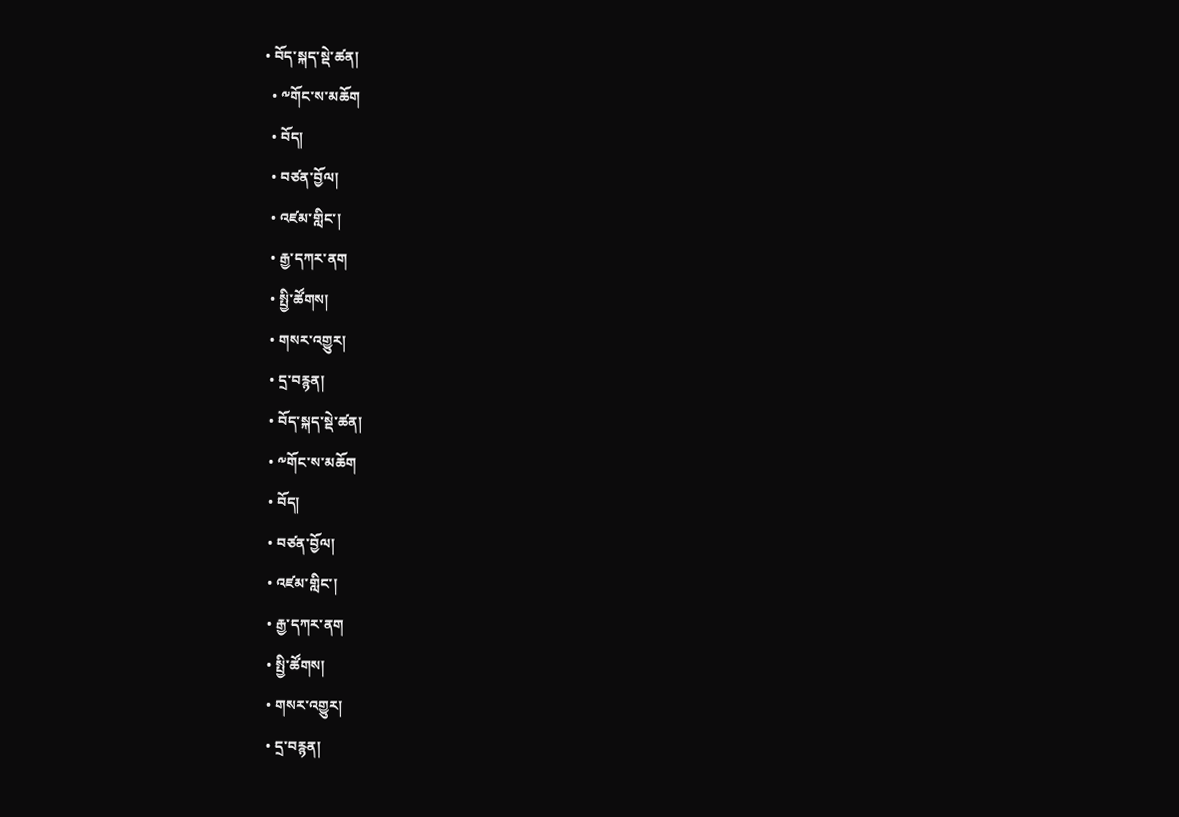• བོད་སྐད་སྡེ་ཚན།
  • ༸གོང་ས་མཆོག
  • བོད།
  • བཙན་བྱོལ།
  • འཛམ་གླིང་།
  • རྒྱ་དཀར་ནག
  • སྤྱི་ཚོགས།
  • གསར་འགྱུར།
  • དྲ་བརྙན།
  • བོད་སྐད་སྡེ་ཚན།
  • ༸གོང་ས་མཆོག
  • བོད།
  • བཙན་བྱོལ།
  • འཛམ་གླིང་།
  • རྒྱ་དཀར་ནག
  • སྤྱི་ཚོགས།
  • གསར་འགྱུར།
  • དྲ་བརྙན།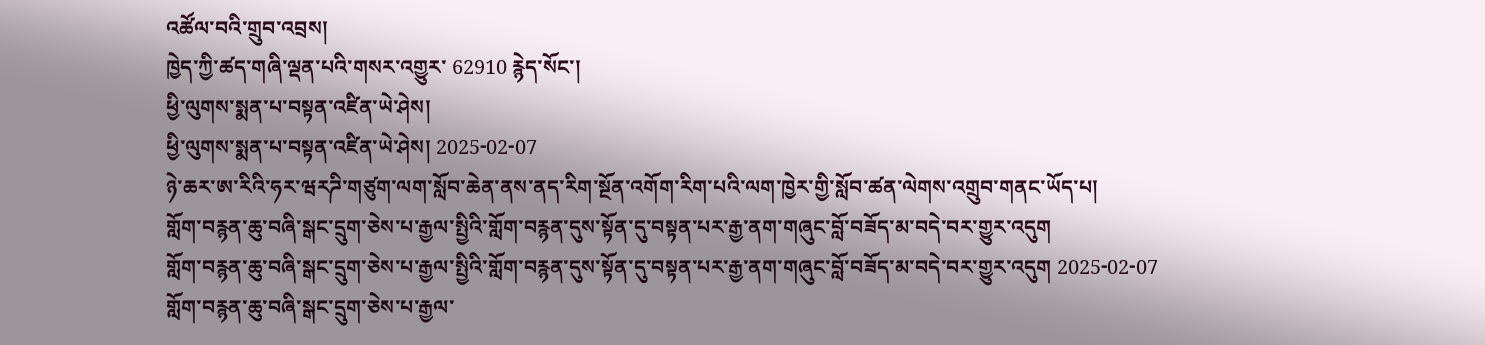འཚོལ་བའི་གྲུབ་འབྲས།
ཁྱེད་ཀྱི་ཚད་གཞི་ལྡན་པའི་གསར་འགྱུར་ 62910 རྙེད་སོང་།
ཕྱི་ལུགས་སྨན་པ་བསྟན་འཛིན་ཡེ་ཤེས།
ཕྱི་ལུགས་སྨན་པ་བསྟན་འཛིན་ཡེ་ཤེས། 2025-02-07
ཉེ་ཆར་ཨ་རིའི་ཧར་ཝརཌི་གཙུག་ལག་སློབ་ཆེན་ནས་ནད་རིག་སྔོན་འགོག་རིག་པའི་ལག་ཁྱེར་གྱི་སློབ་ཚན་ལེགས་འགྲུབ་གནང་ཡོད་པ།
གློག་བརྙན་ཆུ་བཞི་སྒང་དྲུག་ཅེས་པ་རྒྱལ་སྤྱིའི་གློག་བརྙན་དུས་སྟོན་དུ་བསྟན་པར་རྒྱ་ནག་གཞུང་བློ་བཟོད་མ་བདེ་བར་གྱུར་འདུག
གློག་བརྙན་ཆུ་བཞི་སྒང་དྲུག་ཅེས་པ་རྒྱལ་སྤྱིའི་གློག་བརྙན་དུས་སྟོན་དུ་བསྟན་པར་རྒྱ་ནག་གཞུང་བློ་བཟོད་མ་བདེ་བར་གྱུར་འདུག 2025-02-07
གློག་བརྙན་ཆུ་བཞི་སྒང་དྲུག་ཅེས་པ་རྒྱལ་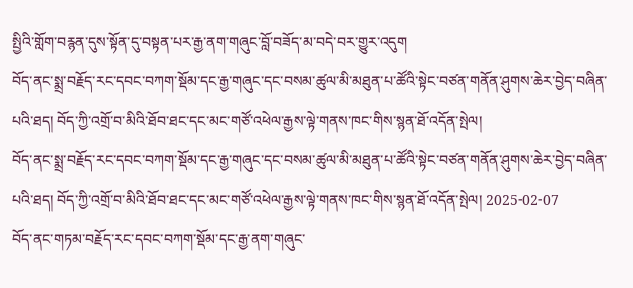སྤྱིའི་གློག་བརྙན་དུས་སྟོན་དུ་བསྟན་པར་རྒྱ་ནག་གཞུང་བློ་བཟོད་མ་བདེ་བར་གྱུར་འདུག
བོད་ནང་སྨྲ་བརྗོད་རང་དབང་བཀག་སྡོམ་དང་རྒྱ་གཞུང་དང་བསམ་ཚུལ་མི་མཐུན་པ་ཚོའི་སྟེང་བཙན་གནོན་ཤུགས་ཆེར་བྱེད་བཞིན་པའི་ཐད། བོད་ཀྱི་འགྲོ་བ་མིའི་ཐོབ་ཐང་དང་མང་གཙོ་འཕེལ་རྒྱས་ལྟེ་གནས་ཁང་གིས་སྙན་ཐོ་འདོན་སྤེལ།
བོད་ནང་སྨྲ་བརྗོད་རང་དབང་བཀག་སྡོམ་དང་རྒྱ་གཞུང་དང་བསམ་ཚུལ་མི་མཐུན་པ་ཚོའི་སྟེང་བཙན་གནོན་ཤུགས་ཆེར་བྱེད་བཞིན་པའི་ཐད། བོད་ཀྱི་འགྲོ་བ་མིའི་ཐོབ་ཐང་དང་མང་གཙོ་འཕེལ་རྒྱས་ལྟེ་གནས་ཁང་གིས་སྙན་ཐོ་འདོན་སྤེལ། 2025-02-07
བོད་ནང་གཏམ་བརྗོད་རང་དབང་བཀག་སྡོམ་དང་རྒྱ་ནག་གཞུང་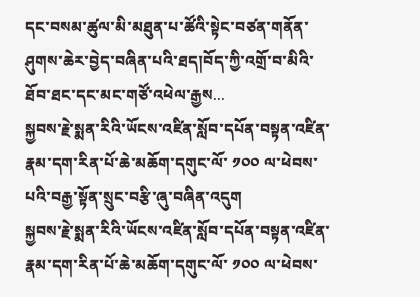དང་བསམ་ཚུལ་མི་མཐུན་པ་ཚོའི་སྟེང་བཙན་གནོན་ཤུགས་ཆེར་བྱེད་བཞིན་པའི་ཐད།བོད་ཀྱི་འགྲོ་བ་མིའི་ཐོབ་ཐང་དང་མང་གཙོ་འཕེལ་རྒྱས...
སྐྱབས་རྗེ་སྨན་རིའི་ཡོངས་འཛིན་སློབ་དཔོན་བསྟན་འཛིན་རྣམ་དག་རིན་པོ་ཆེ་མཆོག་དགུང་ལོ་ ༡༠༠ ལ་ཕེབས་པའི་བརྒྱ་སྟོན་སྲུང་བརྩི་ཞུ་བཞིན་འདུག
སྐྱབས་རྗེ་སྨན་རིའི་ཡོངས་འཛིན་སློབ་དཔོན་བསྟན་འཛིན་རྣམ་དག་རིན་པོ་ཆེ་མཆོག་དགུང་ལོ་ ༡༠༠ ལ་ཕེབས་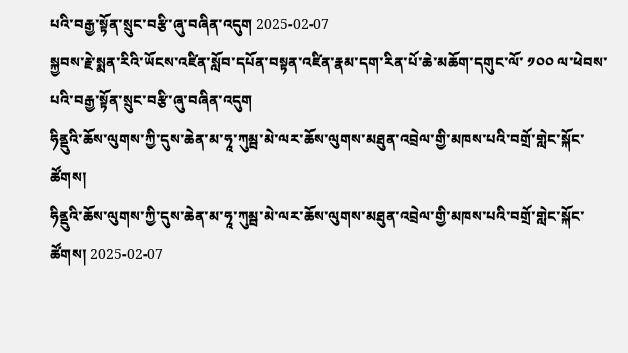པའི་བརྒྱ་སྟོན་སྲུང་བརྩི་ཞུ་བཞིན་འདུག 2025-02-07
སྐྱབས་རྗེ་སྨན་རིའི་ཡོངས་འཛིན་སློབ་དཔོན་བསྟན་འཛིན་རྣམ་དག་རིན་པོ་ཆེ་མཆོག་དགུང་ལོ་ ༡༠༠ ལ་ཕེབས་པའི་བརྒྱ་སྟོན་སྲུང་བརྩི་ཞུ་བཞིན་འདུག
ཧིནྡུའི་ཆོས་ལུགས་ཀྱི་དུས་ཆེན་མ་ཧཱ་ཀུམྦ་མེ་ལར་ཆོས་ལུགས་མཐུན་འབྲེལ་གྱི་མཁས་པའི་བགྲོ་གླེང་སྐོང་ཚོགས།
ཧིནྡུའི་ཆོས་ལུགས་ཀྱི་དུས་ཆེན་མ་ཧཱ་ཀུམྦ་མེ་ལར་ཆོས་ལུགས་མཐུན་འབྲེལ་གྱི་མཁས་པའི་བགྲོ་གླེང་སྐོང་ཚོགས། 2025-02-07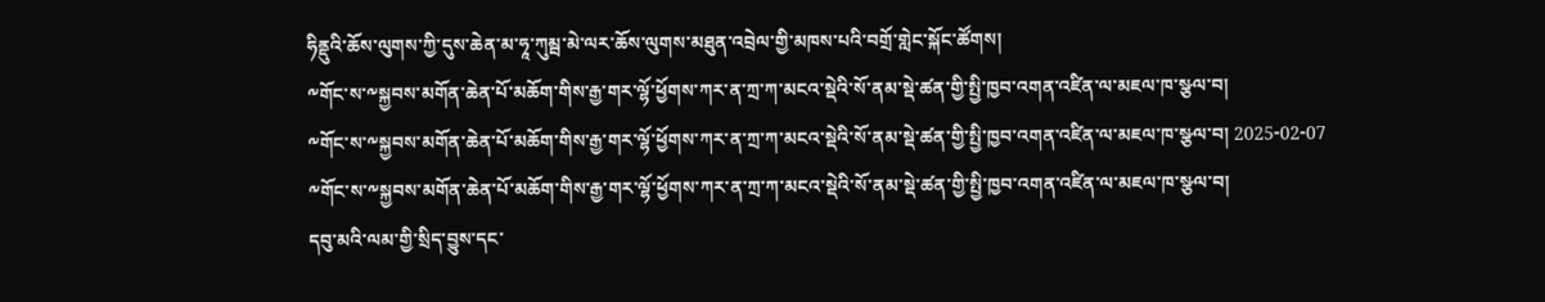ཧིནྡུའི་ཆོས་ལུགས་ཀྱི་དུས་ཆེན་མ་ཧཱ་ཀུམྦ་མེ་ལར་ཆོས་ལུགས་མཐུན་འབྲེལ་གྱི་མཁས་པའི་བགྲོ་གླེང་སྐོང་ཚོགས།
༸གོང་ས་༸སྐྱབས་མགོན་ཆེན་པོ་མཆོག་གིས་རྒྱ་གར་ལྷོ་ཕྱོགས་ཀར་ན་ཀྲ་ཀ་མངའ་སྡེའི་སོ་ནམ་སྡེ་ཚན་གྱི་སྤྱི་ཁྱབ་འགན་འཛིན་ལ་མཇལ་ཁ་སྩལ་བ།
༸གོང་ས་༸སྐྱབས་མགོན་ཆེན་པོ་མཆོག་གིས་རྒྱ་གར་ལྷོ་ཕྱོགས་ཀར་ན་ཀྲ་ཀ་མངའ་སྡེའི་སོ་ནམ་སྡེ་ཚན་གྱི་སྤྱི་ཁྱབ་འགན་འཛིན་ལ་མཇལ་ཁ་སྩལ་བ། 2025-02-07
༸གོང་ས་༸སྐྱབས་མགོན་ཆེན་པོ་མཆོག་གིས་རྒྱ་གར་ལྷོ་ཕྱོགས་ཀར་ན་ཀྲ་ཀ་མངའ་སྡེའི་སོ་ནམ་སྡེ་ཚན་གྱི་སྤྱི་ཁྱབ་འགན་འཛིན་ལ་མཇལ་ཁ་སྩལ་བ།
དབུ་མའི་ལམ་གྱི་སྲིད་བྱུས་དང་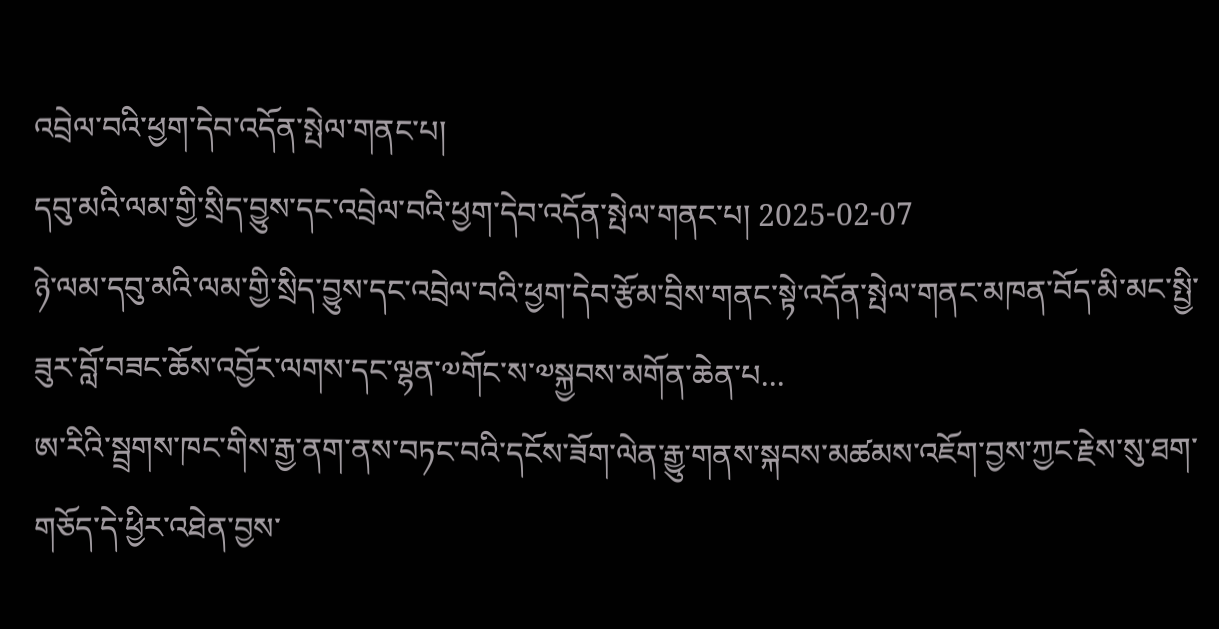འབྲེལ་བའི་ཕྱག་དེབ་འདོན་སྤེལ་གནང་པ།
དབུ་མའི་ལམ་གྱི་སྲིད་བྱུས་དང་འབྲེལ་བའི་ཕྱག་དེབ་འདོན་སྤེལ་གནང་པ། 2025-02-07
ཉེ་ལམ་དབུ་མའི་ལམ་གྱི་སྲིད་བྱུས་དང་འབྲེལ་བའི་ཕྱག་དེབ་རྩོམ་བྲིས་གནང་སྟེ་འདོན་སྤེལ་གནང་མཁན་བོད་མི་མང་སྤྱི་ཟུར་བློ་བཟང་ཆོས་འབྱོར་ལགས་དང་ལྷན་༧གོང་ས་༧སྐྱབས་མགོན་ཆེན་པ...
ཨ་རིའི་སྦྲགས་ཁང་གིས་རྒྱ་ནག་ནས་བཏང་བའི་དངོས་ཟོག་ལེན་རྒྱུ་གནས་སྐབས་མཚམས་འཇོག་བྱས་ཀྱང་རྗེས་སུ་ཐག་གཅོད་དེ་ཕྱིར་འཐེན་བྱས་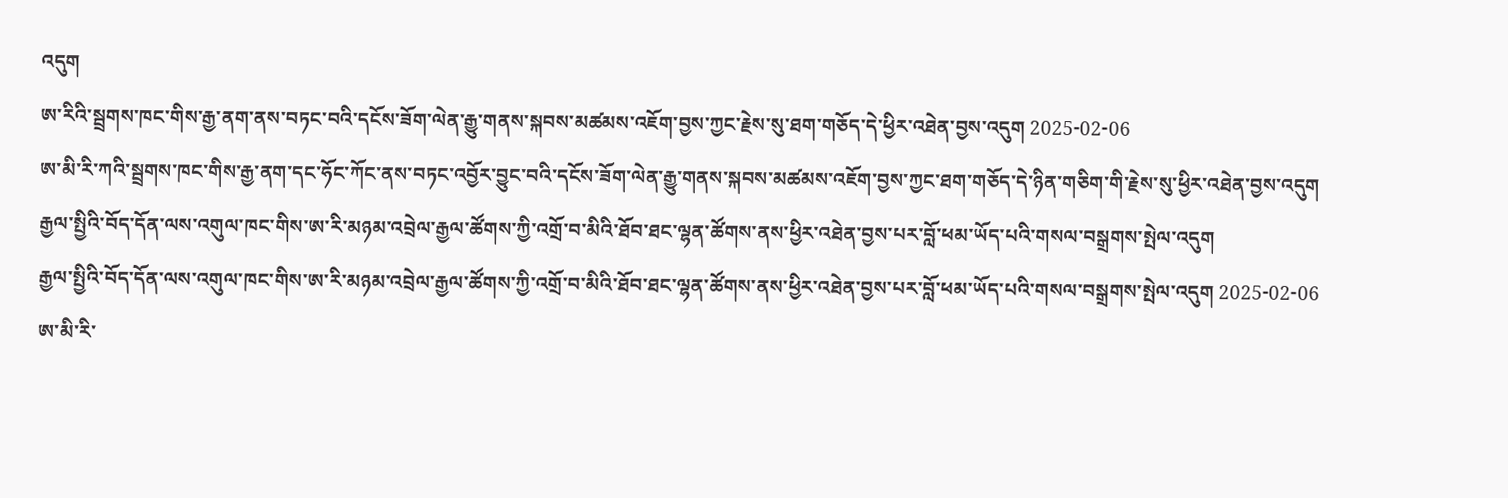འདུག
ཨ་རིའི་སྦྲགས་ཁང་གིས་རྒྱ་ནག་ནས་བཏང་བའི་དངོས་ཟོག་ལེན་རྒྱུ་གནས་སྐབས་མཚམས་འཇོག་བྱས་ཀྱང་རྗེས་སུ་ཐག་གཅོད་དེ་ཕྱིར་འཐེན་བྱས་འདུག 2025-02-06
ཨ་མི་རི་ཀའི་སྦྲགས་ཁང་གིས་རྒྱ་ནག་དང་ཧོང་ཀོང་ནས་བཏང་འབྱོར་བྱུང་བའི་དངོས་ཟོག་ལེན་རྒྱུ་གནས་སྐབས་མཚམས་འཇོག་བྱས་ཀྱང་ཐག་གཅོད་དེ་ཉིན་གཅིག་གི་རྗེས་སུ་ཕྱིར་འཐེན་བྱས་འདུག
རྒྱལ་སྤྱིའི་བོད་དོན་ལས་འགུལ་ཁང་གིས་ཨ་རི་མཉམ་འབྲེལ་རྒྱལ་ཚོགས་ཀྱི་འགྲོ་བ་མིའི་ཐོབ་ཐང་ལྷན་ཚོགས་ནས་ཕྱིར་འཐེན་བྱས་པར་བློ་ཕམ་ཡོད་པའི་གསལ་བསྒྲགས་སྤེལ་འདུག
རྒྱལ་སྤྱིའི་བོད་དོན་ལས་འགུལ་ཁང་གིས་ཨ་རི་མཉམ་འབྲེལ་རྒྱལ་ཚོགས་ཀྱི་འགྲོ་བ་མིའི་ཐོབ་ཐང་ལྷན་ཚོགས་ནས་ཕྱིར་འཐེན་བྱས་པར་བློ་ཕམ་ཡོད་པའི་གསལ་བསྒྲགས་སྤེལ་འདུག 2025-02-06
ཨ་མི་རི་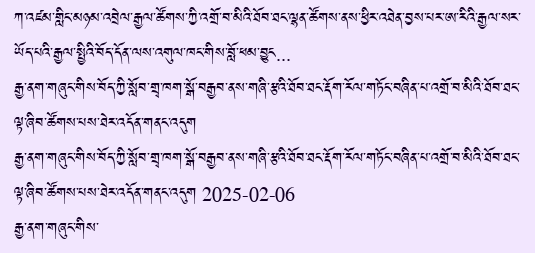ཀ་འཛམ་གླིང་མཉམ་འབྲེལ་རྒྱལ་ཚོགས་ཀྱི་འགྲོ་བ་མིའི་ཐོབ་ཐང་ལྷན་ཚོགས་ནས་ཕྱིར་འཐེན་བྱས་པར་ཨ་རིའི་རྒྱལ་སར་ཡོད་པའི་རྒྱལ་སྤྱིའི་བོད་དོན་ལས་འགུལ་ཁང་གིས་བློ་ཕམ་བྱུང...
རྒྱ་ནག་གཞུང་གིས་བོད་ཀྱི་སློབ་གྲྭ་ཁག་སྒོ་བརྒྱབ་ནས་གཞི་རྩའི་ཐོབ་ཐང་རྡོག་རོལ་གཏོང་བཞིན་པ་འགྲོ་བ་མིའི་ཐོབ་ཐང་ལྟ་ཞིབ་ཚོགས་པས་ཐེར་འདོན་གནང་འདུག
རྒྱ་ནག་གཞུང་གིས་བོད་ཀྱི་སློབ་གྲྭ་ཁག་སྒོ་བརྒྱབ་ནས་གཞི་རྩའི་ཐོབ་ཐང་རྡོག་རོལ་གཏོང་བཞིན་པ་འགྲོ་བ་མིའི་ཐོབ་ཐང་ལྟ་ཞིབ་ཚོགས་པས་ཐེར་འདོན་གནང་འདུག 2025-02-06
རྒྱ་ནག་གཞུང་གིས་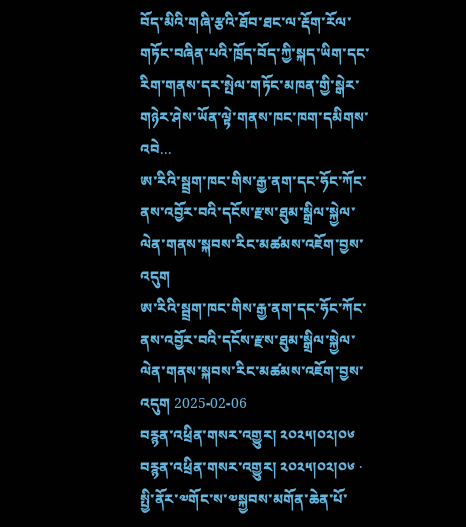བོད་མིའི་གཞི་རྩའི་ཐོབ་ཐང་ལ་རྡོག་རོལ་གཏོང་བཞིན་པའི་ཁྲོད་བོད་ཀྱི་སྐད་ཡིག་དང་རིག་གནས་དར་སྤེལ་གཏོང་མཁན་གྱི་སྒེར་གཉེར་ཤེས་ཡོན་ལྟེ་གནས་ཁང་ཁག་དམིགས་འབེ...
ཨ་རིའི་སྦྲག་ཁང་གིས་རྒྱ་ནག་དང་ཧོང་ཀོང་ནས་འབྱོར་བའི་དངོས་རྫས་ཐུམ་སྒྲིལ་སྐྱེལ་ལེན་གནས་སྐབས་རིང་མཚམས་འཇོག་བྱས་འདུག
ཨ་རིའི་སྦྲག་ཁང་གིས་རྒྱ་ནག་དང་ཧོང་ཀོང་ནས་འབྱོར་བའི་དངོས་རྫས་ཐུམ་སྒྲིལ་སྐྱེལ་ལེན་གནས་སྐབས་རིང་མཚམས་འཇོག་བྱས་འདུག 2025-02-06
བརྙན་འཕྲིན་གསར་འགྱུར། ༢༠༢༥།༠༢།༠༦
བརྙན་འཕྲིན་གསར་འགྱུར། ༢༠༢༥།༠༢།༠༦ · སྤྱི་ནོར་༧གོང་ས་༧སྐྱབས་མགོན་ཆེན་པོ་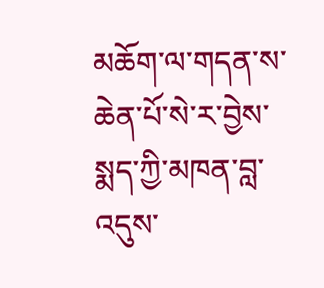མཆོག་ལ་གདན་ས་ཆེན་པོ་སེ་ར་བྱེས་སྨད་ཀྱི་མཁན་བླ་འདུས་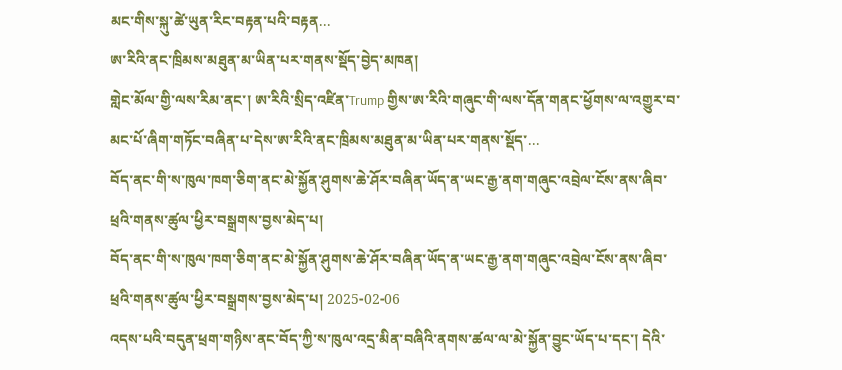མང་གིས་སྐུ་ཚེ་ཡུན་རིང་བརྟན་པའི་བརྟན...
ཨ་རིའི་ནང་ཁྲིམས་མཐུན་མ་ཡིན་པར་གནས་སྡོད་བྱེད་མཁན།
གླེང་མོལ་གྱི་ལས་རིམ་ནང་། ཨ་རིའི་སྲིད་འཛིན་Trump གྱིས་ཨ་རིའི་གཞུང་གི་ལས་དོན་གནང་ཕྱོགས་ལ་འགྱུར་བ་མང་པོ་ཞིག་གཏོང་བཞིན་པ་དེས་ཨ་རིའི་ནང་ཁྲིམས་མཐུན་མ་ཡིན་པར་གནས་སྡོད་...
བོད་ནང་གི་ས་ཁུལ་ཁག་ཅིག་ནང་མེ་སྐྱོན་ཤུགས་ཆེ་ཤོར་བཞིན་ཡོད་ན་ཡང་རྒྱ་ནག་གཞུང་འབྲེལ་ངོས་ནས་ཞིབ་ཕྲའི་གནས་ཚུལ་ཕྱིར་བསྒྲགས་བྱས་མེད་པ།
བོད་ནང་གི་ས་ཁུལ་ཁག་ཅིག་ནང་མེ་སྐྱོན་ཤུགས་ཆེ་ཤོར་བཞིན་ཡོད་ན་ཡང་རྒྱ་ནག་གཞུང་འབྲེལ་ངོས་ནས་ཞིབ་ཕྲའི་གནས་ཚུལ་ཕྱིར་བསྒྲགས་བྱས་མེད་པ། 2025-02-06
འདས་པའི་བདུན་ཕྲག་གཉིས་ནང་བོད་ཀྱི་ས་ཁུལ་འདྲ་མིན་བཞིའི་ནགས་ཚལ་ལ་མེ་སྐྱོན་བྱུང་ཡོད་པ་དང་། དེའི་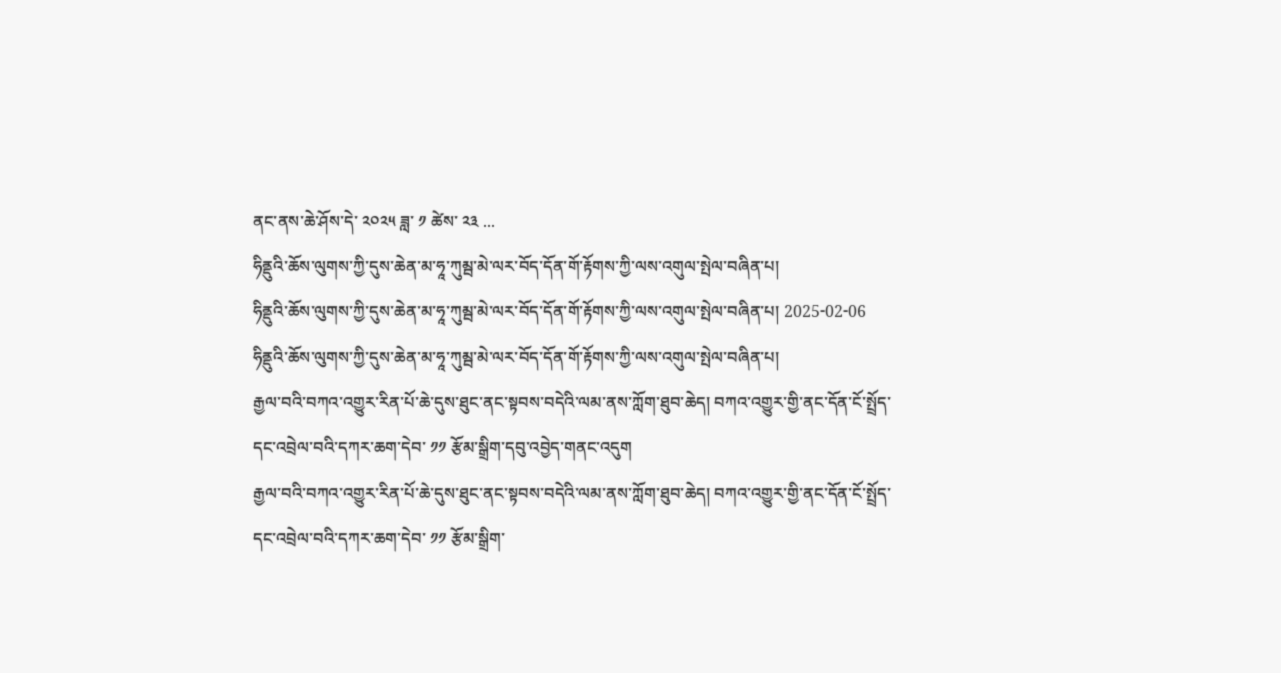ནང་ནས་ཆེ་ཤོས་དེ་ ༢༠༢༥ ཟླ་ ༡ ཚེས་ ༢༣ ...
ཧིནྡུའི་ཆོས་ལུགས་ཀྱི་དུས་ཆེན་མ་ཧཱ་ཀུམྦ་མེ་ལར་བོད་དོན་གོ་རྟོགས་ཀྱི་ལས་འགུལ་སྤེལ་བཞིན་པ།
ཧིནྡུའི་ཆོས་ལུགས་ཀྱི་དུས་ཆེན་མ་ཧཱ་ཀུམྦ་མེ་ལར་བོད་དོན་གོ་རྟོགས་ཀྱི་ལས་འགུལ་སྤེལ་བཞིན་པ། 2025-02-06
ཧིནྡུའི་ཆོས་ལུགས་ཀྱི་དུས་ཆེན་མ་ཧཱ་ཀུམྦ་མེ་ལར་བོད་དོན་གོ་རྟོགས་ཀྱི་ལས་འགུལ་སྤེལ་བཞིན་པ།
རྒྱལ་བའི་བཀའ་འགྱུར་རིན་པོ་ཆེ་དུས་ཐུང་ནང་སྟབས་བདེའི་ལམ་ནས་ཀློག་ཐུབ་ཆེད། བཀའ་འགྱུར་གྱི་ནང་དོན་ངོ་སྤྲོད་དང་འབྲེལ་བའི་དཀར་ཆག་དེབ་ ༡༡ རྩོམ་སྒྲིག་དབུ་འབྱེད་གནང་འདུག
རྒྱལ་བའི་བཀའ་འགྱུར་རིན་པོ་ཆེ་དུས་ཐུང་ནང་སྟབས་བདེའི་ལམ་ནས་ཀློག་ཐུབ་ཆེད། བཀའ་འགྱུར་གྱི་ནང་དོན་ངོ་སྤྲོད་དང་འབྲེལ་བའི་དཀར་ཆག་དེབ་ ༡༡ རྩོམ་སྒྲིག་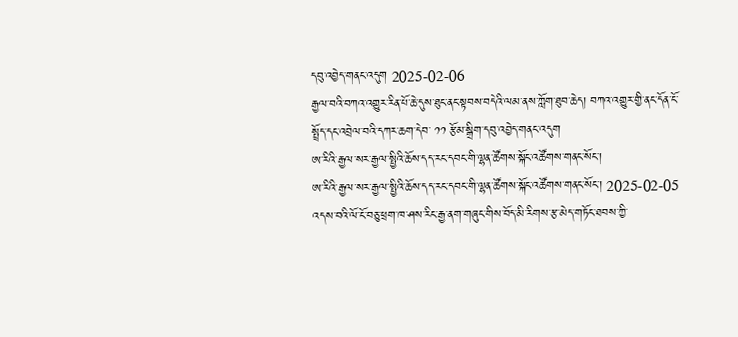དབུ་འབྱེད་གནང་འདུག 2025-02-06
རྒྱལ་བའི་བཀའ་འགྱུར་རིན་པོ་ཆེ་དུས་ཐུང་ནང་སྟབས་བདེའི་ལམ་ནས་ཀློག་ཐུབ་ཆེད། བཀའ་འགྱུར་གྱི་ནང་དོན་ངོ་སྤྲོད་དང་འབྲེལ་བའི་དཀར་ཆག་དེབ་ ༡༡ རྩོམ་སྒྲིག་དབུ་འབྱེད་གནང་འདུག
ཨ་རིའི་རྒྱལ་སར་རྒྱལ་སྤྱིའི་ཆོས་དད་རང་དབང་གི་ལྷན་ཚོགས་སྐོང་འཚོགས་གནང་སོང་།
ཨ་རིའི་རྒྱལ་སར་རྒྱལ་སྤྱིའི་ཆོས་དད་རང་དབང་གི་ལྷན་ཚོགས་སྐོང་འཚོགས་གནང་སོང་། 2025-02-05
འདས་བའི་ལོ་ངོ་བཅུ་ཕྲག་ཁ་ཤས་རིང་རྒྱ་ནག་གཞུང་གིས་བོད་མི་རིགས་རྩ་མེད་གཏོང་ཐབས་ཀྱི་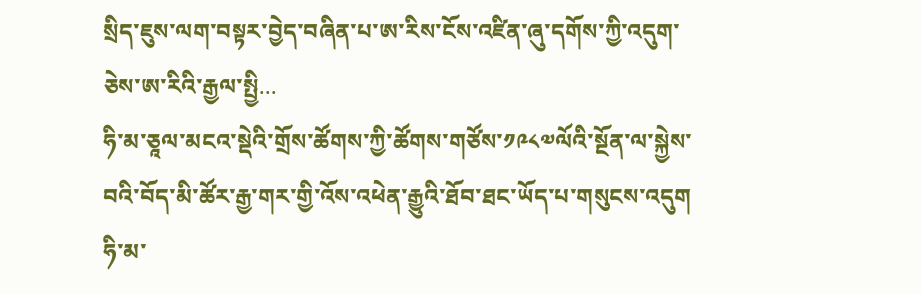སྲིད་ཇུས་ལག་བསྟར་བྱེད་བཞིན་པ་ཨ་རིས་ངོས་འཛིན་ཞུ་དགོས་ཀྱི་འདུག་ཅེས་ཨ་རིའི་རྒྱལ་སྤྱི...
ཧི་མ་ཅཱལ་མངའ་སྡེའི་གྲོས་ཚོགས་ཀྱི་ཚོགས་གཙོས་༡༩༨༧ལོའི་སྔོན་ལ་སྐྱེས་བའི་བོད་མི་ཚོར་རྒྱ་གར་གྱི་འོས་འཕེན་རྒྱུའི་ཐོབ་ཐང་ཡོད་པ་གསུངས་འདུག
ཧི་མ་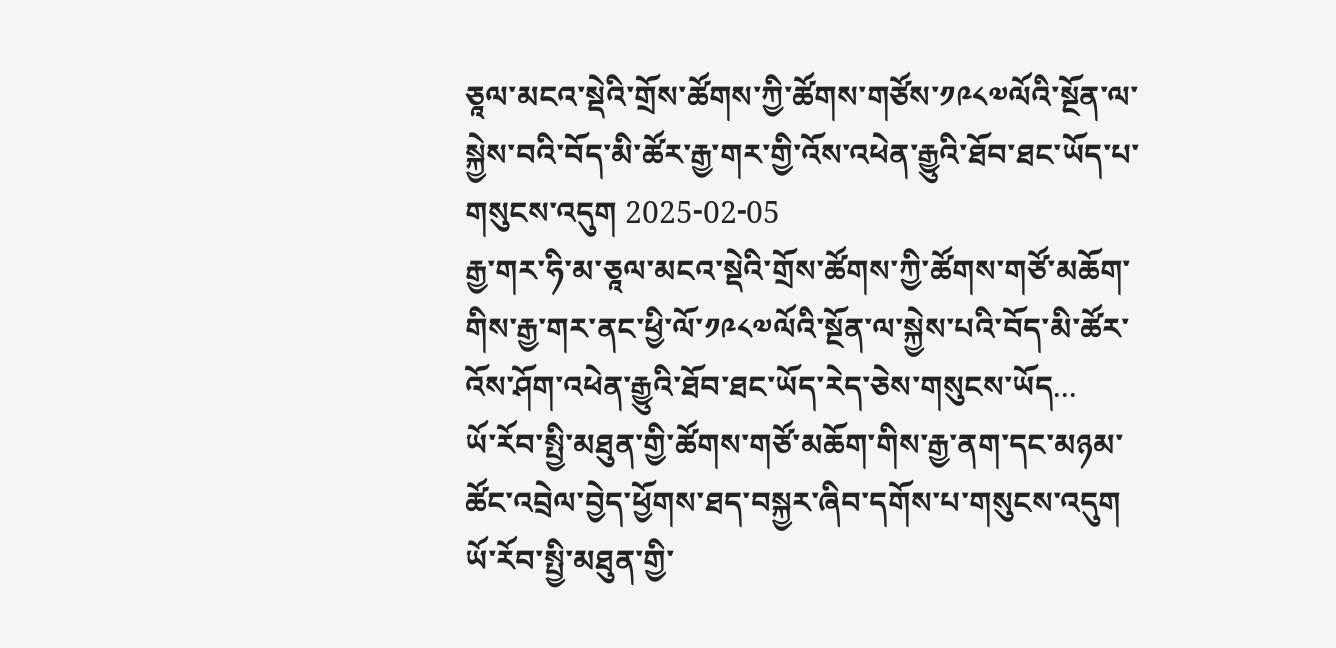ཅཱལ་མངའ་སྡེའི་གྲོས་ཚོགས་ཀྱི་ཚོགས་གཙོས་༡༩༨༧ལོའི་སྔོན་ལ་སྐྱེས་བའི་བོད་མི་ཚོར་རྒྱ་གར་གྱི་འོས་འཕེན་རྒྱུའི་ཐོབ་ཐང་ཡོད་པ་གསུངས་འདུག 2025-02-05
རྒྱ་གར་ཧི་མ་ཅཱལ་མངའ་སྡེའི་གྲོས་ཚོགས་ཀྱི་ཚོགས་གཙོ་མཆོག་གིས་རྒྱ་གར་ནང་ཕྱི་ལོ་༡༩༨༧ལོའི་སྔོན་ལ་སྐྱེས་པའི་བོད་མི་ཚོར་འོས་ཤོག་འཕེན་རྒྱུའི་ཐོབ་ཐང་ཡོད་རེད་ཅེས་གསུངས་ཡོད...
ཡོ་རོབ་སྤྱི་མཐུན་གྱི་ཚོགས་གཙོ་མཆོག་གིས་རྒྱ་ནག་དང་མཉམ་ཚོང་འབྲེལ་བྱེད་ཕྱོགས་ཐད་བསྐྱར་ཞིབ་དགོས་པ་གསུངས་འདུག
ཡོ་རོབ་སྤྱི་མཐུན་གྱི་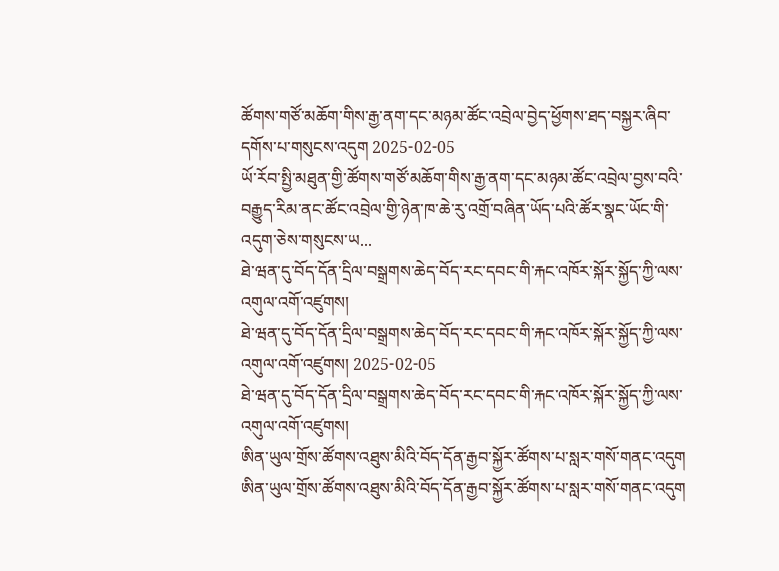ཚོགས་གཙོ་མཆོག་གིས་རྒྱ་ནག་དང་མཉམ་ཚོང་འབྲེལ་བྱེད་ཕྱོགས་ཐད་བསྐྱར་ཞིབ་དགོས་པ་གསུངས་འདུག 2025-02-05
ཡོ་རོབ་སྤྱི་མཐུན་གྱི་ཚོགས་གཙོ་མཆོག་གིས་རྒྱ་ནག་དང་མཉམ་ཚོང་འབྲེལ་བྱས་བའི་བརྒྱུད་རིམ་ནང་ཚོང་འབྲེལ་གྱི་ཉེན་ཁ་ཆེ་རུ་འགྲོ་བཞིན་ཡོད་པའི་ཚོར་སྣང་ཡོང་གི་འདུག་ཅེས་གསུངས་ཡ...
ཐེ་ཝན་དུ་བོད་དོན་དྲིལ་བསྒྲགས་ཆེད་བོད་རང་དབང་གི་རྐང་འཁོར་སྐོར་སྐྱོད་ཀྱི་ལས་འགུལ་འགོ་འཛུགས།
ཐེ་ཝན་དུ་བོད་དོན་དྲིལ་བསྒྲགས་ཆེད་བོད་རང་དབང་གི་རྐང་འཁོར་སྐོར་སྐྱོད་ཀྱི་ལས་འགུལ་འགོ་འཛུགས། 2025-02-05
ཐེ་ཝན་དུ་བོད་དོན་དྲིལ་བསྒྲགས་ཆེད་བོད་རང་དབང་གི་རྐང་འཁོར་སྐོར་སྐྱོད་ཀྱི་ལས་འགུལ་འགོ་འཛུགས།
ཨིན་ཡུལ་གྲོས་ཚོགས་འཐུས་མིའི་བོད་དོན་རྒྱབ་སྐྱོར་ཚོགས་པ་སླར་གསོ་གནང་འདུག
ཨིན་ཡུལ་གྲོས་ཚོགས་འཐུས་མིའི་བོད་དོན་རྒྱབ་སྐྱོར་ཚོགས་པ་སླར་གསོ་གནང་འདུག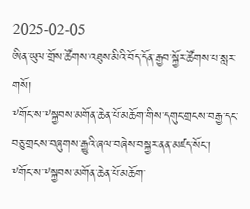2025-02-05
ཨིན་ཡུལ་གྲོས་ཚོགས་འཐུས་མིའི་བོད་དོན་རྒྱབ་སྐྱོར་ཚོགས་པ་སླར་གསོ།
༸གོང་ས་༸སྐྱབས་མགོན་ཆེན་པོ་མཆོག་གིས་དགུང་གྲངས་བརྒྱ་དང་བཅུ་གྲངས་བཞུགས་རྒྱུའི་ཞལ་བཞེས་བསྐྱར་ནན་མཛད་སོང་།
༸གོང་ས་༸སྐྱབས་མགོན་ཆེན་པོ་མཆོག་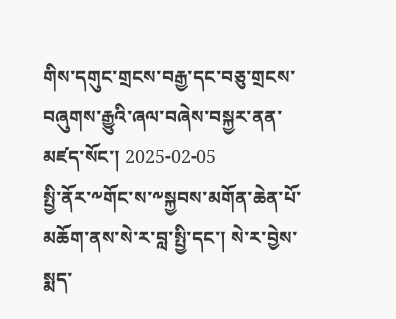གིས་དགུང་གྲངས་བརྒྱ་དང་བཅུ་གྲངས་བཞུགས་རྒྱུའི་ཞལ་བཞེས་བསྐྱར་ནན་མཛད་སོང་། 2025-02-05
སྤྱི་ནོར་༸གོང་ས་༸སྐྱབས་མགོན་ཆེན་པོ་མཆོག་ནས་སེ་ར་བླ་སྤྱི་དང་། སེ་ར་བྱེས་སྨད་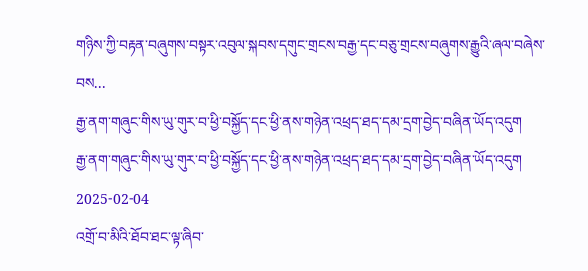གཉིས་ཀྱི་བརྟན་བཞུགས་བསྟར་འབུལ་སྐབས་དགུང་གྲངས་བརྒྱ་དང་བཅུ་གྲངས་བཞུགས་རྒྱུའི་ཞལ་བཞེས་བས...
རྒྱ་ནག་གཞུང་གིས་ཡུ་གུར་བ་ཕྱི་བསྐྱོད་དང་ཕྱི་ནས་གཉེན་འཕྲད་ཐད་དམ་དྲག་བྱེད་བཞིན་ཡོད་འདུག
རྒྱ་ནག་གཞུང་གིས་ཡུ་གུར་བ་ཕྱི་བསྐྱོད་དང་ཕྱི་ནས་གཉེན་འཕྲད་ཐད་དམ་དྲག་བྱེད་བཞིན་ཡོད་འདུག 2025-02-04
འགྲོ་བ་མིའི་ཐོབ་ཐང་ལྟ་ཞིབ་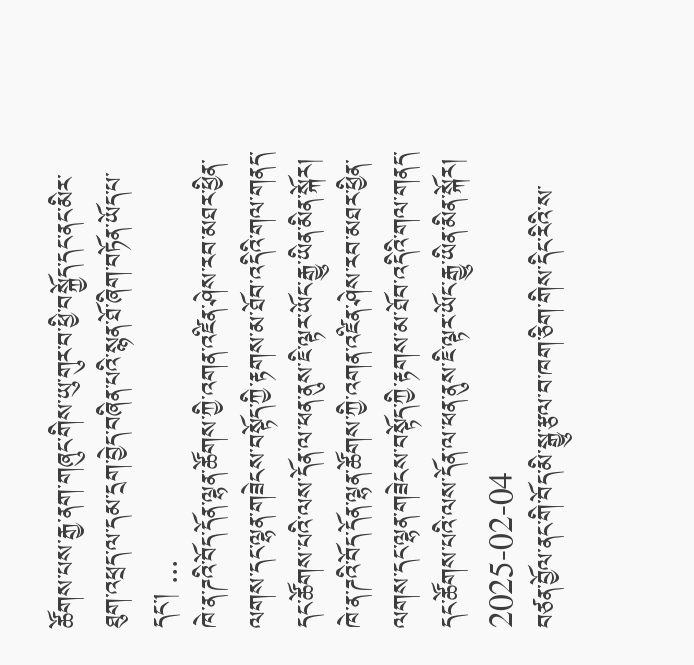ཚོགས་པས་རྒྱ་ནག་གཞུང་གིས་ཡུ་གུར་བ་ཕྱི་བསྐྱོད་དང་ནང་མིར་ཐུག་འཕྲད་ལ་དམ་དྲག་བྱེད་བཞིན་པའི་སྙན་ཐོ་ཞིག་བཏོན་ཡོད་པ་དང་། ...
ཁེ་ན་ཌའི་བོད་དོན་ལྷན་ཚོགས་ཀྱི་འགན་འཛིན་ཤེས་རབ་མཐར་ཕྱིན་ལགས་དང་ལྷན་གཟེངས་བསྟོད་ཀྱི་རྟགས་མ་ཐོབ་འདིའི་གལ་གནད་དང་ཚོགས་པའི་ལས་དོན་ལ་ཕན་ནུས་ཇི་ལྟར་ཡོང་རྒྱུ་ཡིན་མིན་སྐོར།
ཁེ་ན་ཌའི་བོད་དོན་ལྷན་ཚོགས་ཀྱི་འགན་འཛིན་ཤེས་རབ་མཐར་ཕྱིན་ལགས་དང་ལྷན་གཟེངས་བསྟོད་ཀྱི་རྟགས་མ་ཐོབ་འདིའི་གལ་གནད་དང་ཚོགས་པའི་ལས་དོན་ལ་ཕན་ནུས་ཇི་ལྟར་ཡོང་རྒྱུ་ཡིན་མིན་སྐོར། 2025-02-04
བཙན་བྱོལ་ནང་གི་བོད་མི་སྒྱུ་རྩལ་བ་ཁག་ཅིག་གིས་དིང་རིའི་ས་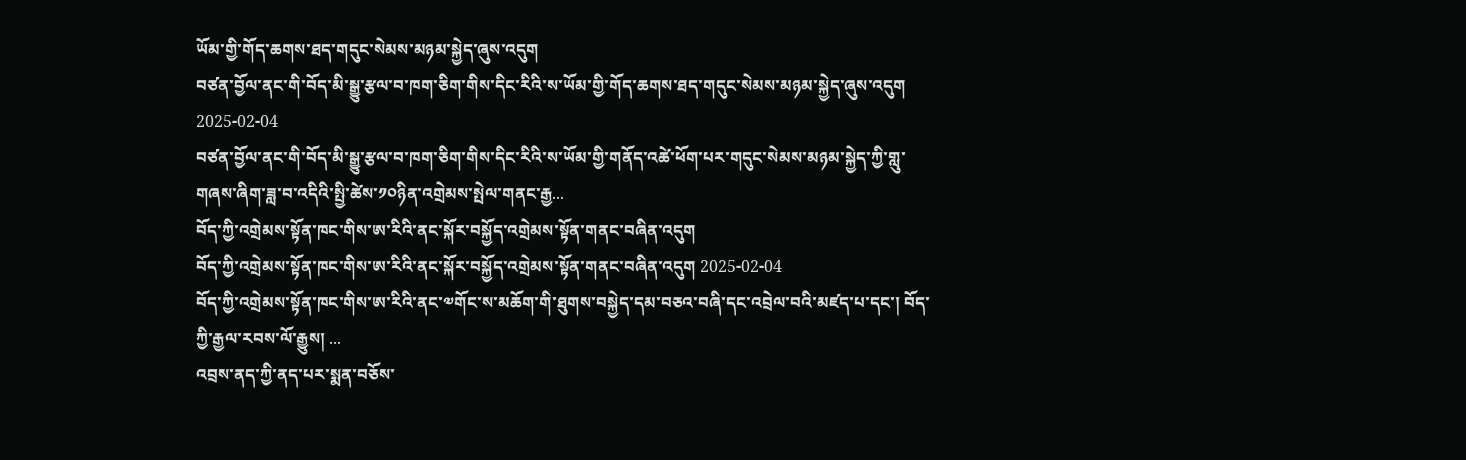ཡོམ་གྱི་གོད་ཆགས་ཐད་གདུང་སེམས་མཉམ་སྐྱེད་ཞུས་འདུག
བཙན་བྱོལ་ནང་གི་བོད་མི་སྒྱུ་རྩལ་བ་ཁག་ཅིག་གིས་དིང་རིའི་ས་ཡོམ་གྱི་གོད་ཆགས་ཐད་གདུང་སེམས་མཉམ་སྐྱེད་ཞུས་འདུག 2025-02-04
བཙན་བྱོལ་ནང་གི་བོད་མི་སྒྱུ་རྩལ་བ་ཁག་ཅིག་གིས་དིང་རིའི་ས་ཡོམ་གྱི་གནོད་འཚེ་ཕོག་པར་གདུང་སེམས་མཉམ་སྐྱེད་ཀྱི་གླུ་གཞས་ཞིག་ཟླ་བ་འདིའི་སྤྱི་ཚེས་༡༠ཉིན་འགྲེམས་སྤེལ་གནང་རྒྱ...
བོད་ཀྱི་འགྲེམས་སྟོན་ཁང་གིས་ཨ་རིའི་ནང་སྐོར་བསྐྱོད་འགྲེམས་སྟོན་གནང་བཞིན་འདུག
བོད་ཀྱི་འགྲེམས་སྟོན་ཁང་གིས་ཨ་རིའི་ནང་སྐོར་བསྐྱོད་འགྲེམས་སྟོན་གནང་བཞིན་འདུག 2025-02-04
བོད་ཀྱི་འགྲེམས་སྟོན་ཁང་གིས་ཨ་རིའི་ནང་༧གོང་ས་མཆོག་གི་ཐུགས་བསྐྱེད་དམ་བཅའ་བཞི་དང་འབྲེལ་བའི་མཛད་པ་དང་། བོད་ཀྱི་རྒྱལ་རབས་ལོ་རྒྱུས། ...
འབྲས་ནད་ཀྱི་ནད་པར་སྨན་བཅོས་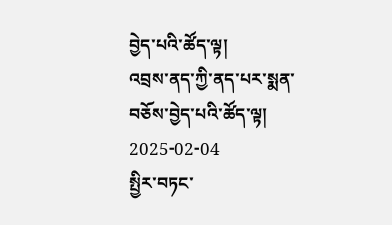བྱེད་པའི་ཚོད་ལྟ།
འབྲས་ནད་ཀྱི་ནད་པར་སྨན་བཅོས་བྱེད་པའི་ཚོད་ལྟ། 2025-02-04
སྤྱིར་བཏང་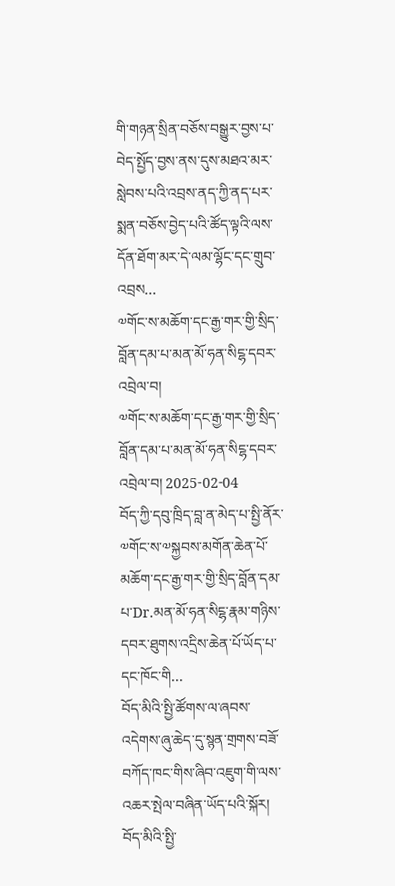གི་གཉན་སྲིན་བཅོས་བསྒྱུར་བྱས་པ་བེད་སྤྱོད་བྱས་ནས་དུས་མཐའ་མར་སླེབས་པའི་འབྲས་ནད་ཀྱི་ནད་པར་སྨན་བཅོས་བྱེད་པའི་ཚོད་ལྟའི་ལས་དོན་ཐོག་མར་དེ་ལམ་ལྷོང་དང་གྲུབ་འབྲས...
༧གོང་ས་མཆོག་དང་རྒྱ་གར་གྱི་སྲིད་བློན་དམ་པ་མན་མོ་ཧན་སིངྷ་དབར་འབྲེལ་བ།
༧གོང་ས་མཆོག་དང་རྒྱ་གར་གྱི་སྲིད་བློན་དམ་པ་མན་མོ་ཧན་སིངྷ་དབར་འབྲེལ་བ། 2025-02-04
བོད་ཀྱི་དབུ་ཁྲིད་བླ་ན་མེད་པ་སྤྱི་ནོར་༧གོང་ས་༧སྐྱབས་མགོན་ཆེན་པོ་མཆོག་དང་རྒྱ་གར་གྱི་སྲིད་བློན་དམ་པ་Dr.མན་མོ་ཧན་སིངྷ་རྣམ་གཉིས་དབར་ཐུགས་འདྲིས་ཆེན་པོ་ཡོད་པ་དང་ཁོང་གི...
བོད་མིའི་སྤྱི་ཚོགས་ལ་ཞབས་འདེགས་ཞུ་ཆེད་དུ་སྙན་གྲགས་བཟོ་བཀོད་ཁང་གིས་ཞིབ་འཇུག་གི་ལས་འཆར་སྤེལ་བཞིན་ཡོད་པའི་སྐོར།
བོད་མིའི་སྤྱི་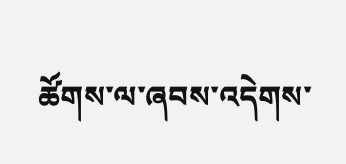ཚོགས་ལ་ཞབས་འདེགས་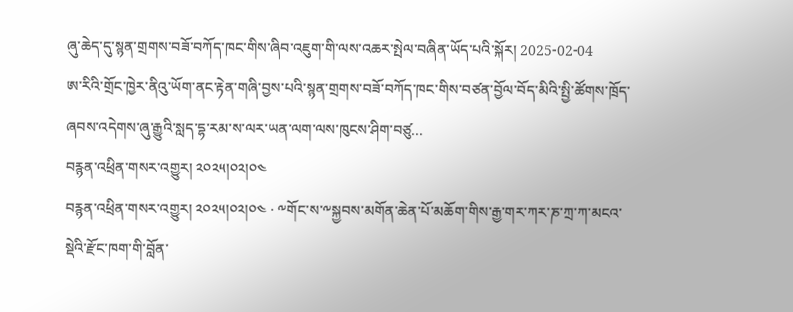ཞུ་ཆེད་དུ་སྙན་གྲགས་བཟོ་བཀོད་ཁང་གིས་ཞིབ་འཇུག་གི་ལས་འཆར་སྤེལ་བཞིན་ཡོད་པའི་སྐོར། 2025-02-04
ཨ་རིའི་གྲོང་ཁྱེར་ནིའུ་ཡོག་ནང་རྟེན་གཞི་བྱས་པའི་སྙན་གྲགས་བཟོ་བཀོད་ཁང་གིས་བཙན་བྱོལ་བོད་མིའི་སྤྱི་ཚོགས་ཁྲོད་ཞབས་འདེགས་ཞུ་རྒྱུའི་སླད་དྷ་རམ་ས་ལར་ཡན་ལག་ལས་ཁུངས་ཤིག་བཙུ...
བརྙན་འཕྲིན་གསར་འགྱུར། ༢༠༢༥།༠༢།༠༤
བརྙན་འཕྲིན་གསར་འགྱུར། ༢༠༢༥།༠༢།༠༤ · ༸གོང་ས་༸སྐྱབས་མགོན་ཆེན་པོ་མཆོག་གིས་རྒྱ་གར་ཀར་ཎ་ཀྲ་ཀ་མངའ་སྡེའི་རྫོང་ཁག་གི་བློན་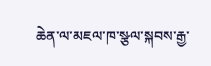ཆེན་ལ་མཇལ་ཁ་སྩལ་སྐབས་རྒྱ་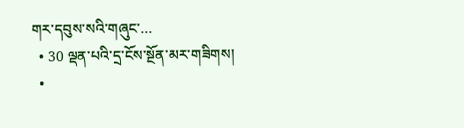གར་དབུས་སའི་གཞུང་...
  • 30 ལྡན་པའི་དྲ་ངོས་སྔོན་མར་གཟིགས།
  •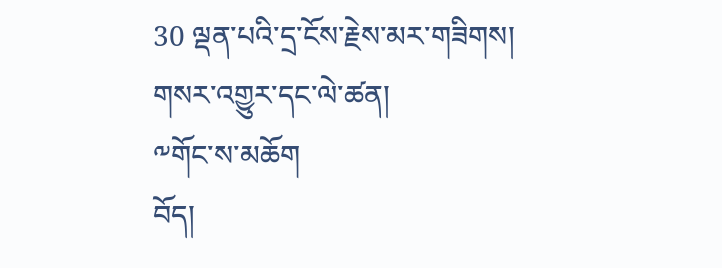30 ལྡན་པའི་དྲ་ངོས་རྗེས་མར་གཟིགས།
གསར་འགྱུར་དང་ལེ་ཚན།
༸གོང་ས་མཆོག
བོད།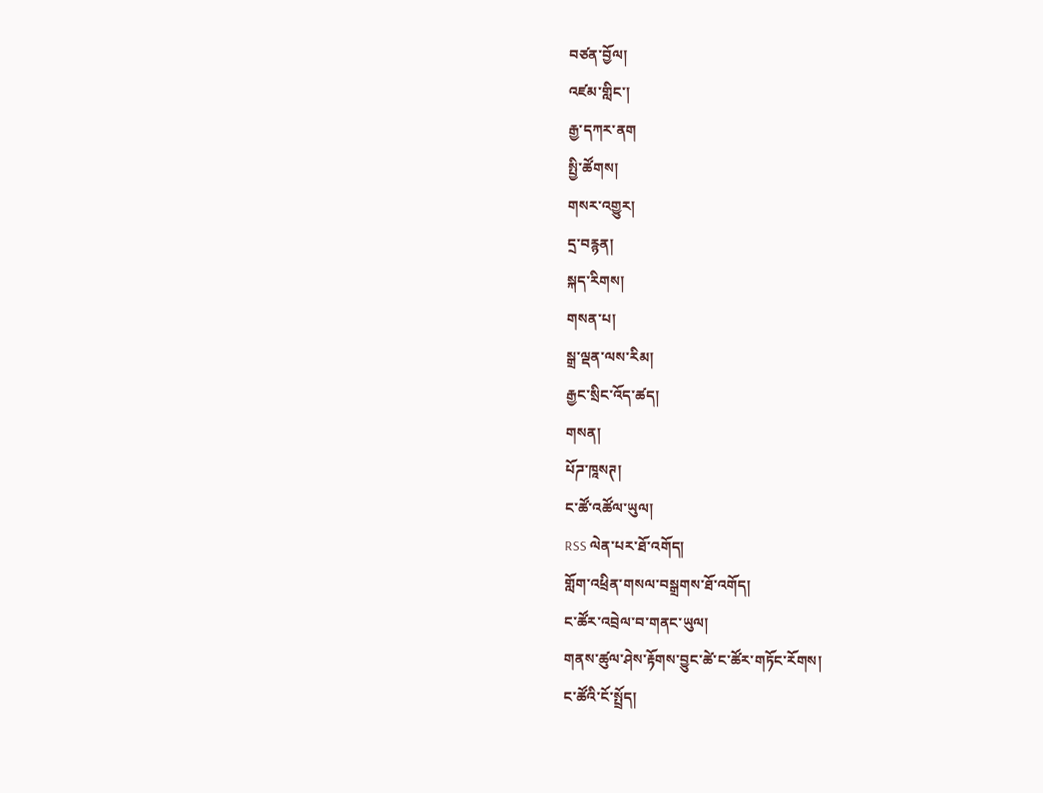བཙན་བྱོལ།
འཛམ་གླིང་།
རྒྱ་དཀར་ནག
སྤྱི་ཚོགས།
གསར་འགྱུར།
དྲ་བརྙན།
སྐད་རིགས།
གསན་པ།
སྒྲ་ལྡན་ལས་རིམ།
རྒྱང་སྲིང་འོད་ཚད།
གསན།
པོཌ་ཁཱསཊ།
ང་ཚོ་འཚོལ་ཡུལ།
RSS ལེན་པར་ཐོ་འགོད།
གློག་འཕྲིན་གསལ་བསྒྲགས་ཐོ་འགོད།
ང་ཚོར་འབྲེལ་བ་གནང་ཡུལ།
གནས་ཚུལ་ཤེས་རྟོགས་བྱུང་ཚེ་ང་ཚོར་གཏོང་རོགས།
ང་ཚོའི་ངོ་སྤྲོད།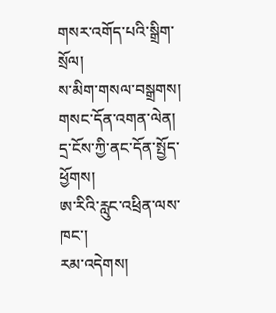གསར་འགོད་པའི་སྒྲིག་སྲོལ།
ས་མིག་གསལ་བསྒྲགས།
གསང་དོན་འགན་ལེན།
དྲ་ངོས་ཀྱི་ནང་དོན་སྤྱོད་ཕྱོགས།
ཨ་རིའི་རླུང་འཕྲིན་ལས་ཁང་།
རམ་འདེགས།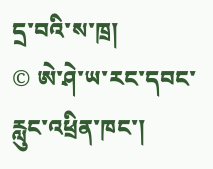དྲ་བའི་ས་ཁྲ།
© ཨེ་ཤེ་ཡ་རང་དབང་རླུང་འཕྲིན་ཁང་།